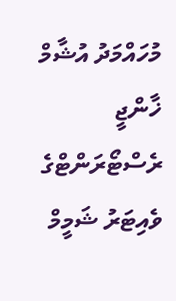މުހައްމަދު އުޝާމް
ޚާންޖީ ރެސްޓޯރަންޓްގެ ވެއިޓަރު ޝަމީމް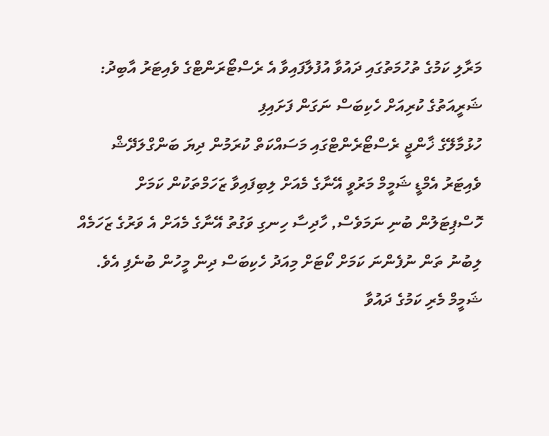މަރާލި ކަމުގެ ތުހުމަތުގައި ދައުވާ އުފުލާފައިވާ އެ ރެސްޓޯރަންޓްގެ ވެއިޓަރު އާބިދު: ޝަރީއަތުގެ ކުރިއަށް ހެކިބަސް ނަގަން ފަށައިފި
ހުޅުމާލޭގެ ޚާންޖީ ރެސްޓޯރެންޓްގައި މަސައްކަތް ކުރަމުން ދިޔަ ބަންގްލަދޭޝް ވެއިޓަރު އެމްޑީ ޝަމީމް މަރުވީ އޭނާގެ މެއަށް ލިބިފައިވާ ޒަހަމްތަކުން ކަމަށް ހޮސްޕިޓަލުން ބުނި ނަމަވެސް, ހާދިސާ ހިނގި ވަގުތު އޭނާގެ މެއަށް އެ ވަރުގެ ޒަހަމެއް ލިބުނު ތަން ނުފެންނަ ކަމަށް ކޯޓަށް މިއަދު ހެކިބަސް ދިން މީހުން ބުނެފި އެވެ.
ޝަމީމް މެރި ކަމުގެ ދައުވާ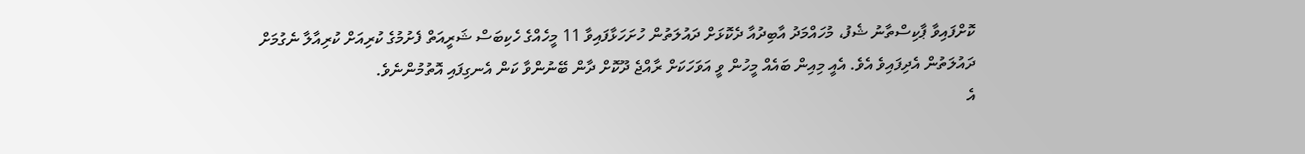ކޮށްފައިވާ ޕާކިސްތާނު ޝެފު، މުހައްމަދު އާބިދުއާ ދެކޮޅަށް ދައުލަތުން ހުށަހަޅާފައިވާ 11 މީހެއްގެ ހެކިބަސް ޝަރީއަތް ފެށުމުގެ ކުރިއަށް ކުރިއާލާ ނެގުމަށް ދައުލަތުން އެދިފައިވެ އެވެ. އެއީ މިއިން ބައެއް މީހުން ވީ އަވަހަކަށް ރާއްޖެ ދޫކޮށް ދާން ބޭނުންވާ ކަން އެނގިފައި އޮތުމުންނެވެ.
އެ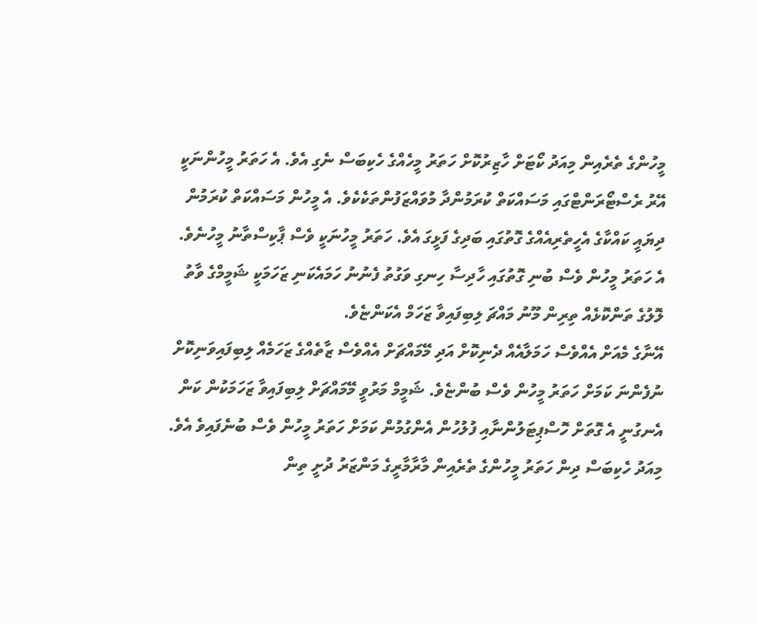މީހުންގެ ތެރެއިން މިއަދު ކޯޓަށް ހާޒިރުކޮށް ހަތަރު މީހެއްގެ ހެކިބަސް ނެގި އެވެ. އެ ހަތަރު މީހުންނަކީ އޭރު ރެސްޓޯރަންޓްގައި މަސައްކަތް ކުރަމުންދާ މުވައްޒަފުންތަކެކެވެ. އެ މީހުން މަސައްކަތް ކުރަމުން ދިޔައީ ކައްކާގެ އެހީތެރިއެއްގެ ގޮތުގައި ބަދިގެ ފަޅީގަ އެވެ. ހަތަރު މީހުނަކީ ވެސް ޕާކިސްތާނު މީހުނެވެ.
އެ ހަތަރު މީހުން ވެސް ބުނި ގޮތުގައި ހާދިސާ ހިނގި ވަގުތު ފެނުނު ހަމައެކަނި ޒަހަމަކީ ޝަމީމްގެ ވާތު ލޮލުގެ ތަންކޮޅެއް ތިރިން މޫނު މައްޗަ ލިބިފައިވާ ޒަހަމް އެކަންޏެވެ.
އޭނާގެ މެއަށް އެއްވެސް ހަމަލާއެއް ދެނިކޮށް އަދި މޭމައްޗަށް އެއްވެސް ޒާތެއްގެ ޒަހަމެއް ލިބިފައިވަނިކޮށް ނުފެންނަ ކަމަށް ހަތަރު މީހުން ވެސް ބުންޏެވެ. ޝަމީމް މަރުވީ މޭމައްޗަށް ލިބިފައިވާ ޒަހަމަކުން ކަން އެނގުނީ އެ ގޮތަށް ހޮސްޕިޓަލުންނާއި ފުލުހުން އެންގުމުން ކަމަށް ހަތަރު މީހުން ވެސް ބުނެފައިވެ އެވެ.
މިއަދު ހެކިބަސް ދިން ހަތަރު މީހުންގެ ތެރެއިން މާރާމާރީގެ މަންޒަރު ދުށީ ތިން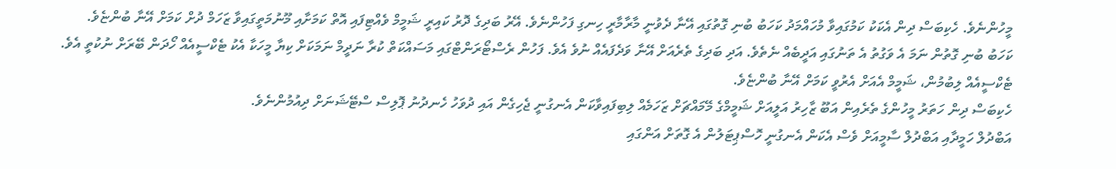މީހުންނެވެ. ހެކިބަސް ދިން އެކަކު ކަމުގައިވާ މުހައްމަދު ކަހަބު ބުނި ގޮތުގައި އޭނާ ދެވުނީ މާރާމާރީ ހިނގި ފަހުންނެވެ. އޭރު ބަދިގެ ދޮރު ކައިރީ ޝަމީމް ވެއްޓިފައި އޮތް ކަމަށާއި މޫނުމަތީގައިވާ ޒަހަމް ދުށް ކަމަށް އޭނާ ބުންޏެވެ.
ކަހަބު ބުނި ގޮތުން ނަމަ އެ ވަގުތު އެ ތަނުގައި އަދީބެއް ނެތެވެ. އަދި ބަދިގެ ތެރެއަށް އޭނާ ވަދެފައެއް ނުވެ އެވެ. ފަހުން ރެސްޓޯރަންޓްގައި މަސައްކަތް ކުރާ ނަދީމް ނަމަކަށް ކިޔާ މީހަކާ އެކު ޓެކްސީއެއް ހޯދަން ބޭރަށް ނުކުތީ އެވެ. ޓެކްސީއެއް ލިބުމުން، ޝަމީމް އެއަށް އެރުވީ ކަމަށް އޭނާ ބުންޏެވެ.
ހެކިބަސް ދިން ހަތަރު މީހުންގެ ތެރެއިން އަބޫ ޒާހިރު އަލީއަށް ޝަމީމްގެ މޭމައްޗަށް ޒަހަމެއް ލިބިފައިވާކަން އެނގުނީ ޖެހިގެން އައި ދުވަހު ހެނދުނު ޕޮލިސް ސްޓޭޝަނަށް ދިއުމުންނެވެ.
އަބްދުލް ހަމީދާއި އަބްދުލް ސާމީއަށް ވެސް އެކަން އެނގުނީ ހޮސްޕިޓަލުން އެ ގޮތަށް އަންގައި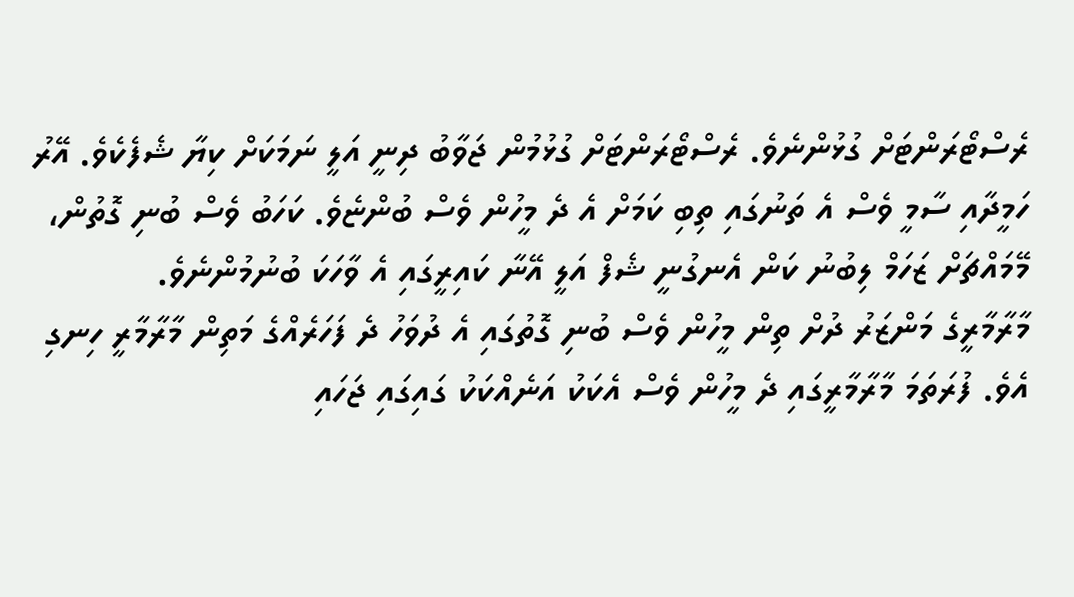ރެސްޓޯރަންޓަށް ގުޅުންނެވެ. ރެސްޓޯރަންޓަށް ގުޅުމުން ޖަވާބު ދިނީ އަލީ ނަމަކަށް ކިޔާ ޝެފެކެވެ. އޭރު ހަމީދާއި ސާމީ ވެސް އެ ތަނުގައި ތިބި ކަމަށް އެ ދެ މީހުން ވެސް ބުންޏެވެ. ކަހަބު ވެސް ބުނި ގޮތުން، މޭމައްޗަށް ޒަހަމް ލިބުނު ކަން އެނގުނީ ޝެފް އަލީ އޭނާ ކައިރީގައި އެ ވާހަކަ ބުނުމުންނެވެ.
މާރާމާރީގެ މަންޒަރު ދުށް ތިން މީހުން ވެސް ބުނި ގޮތުގައި އެ ދުވަހު ދެ ފަހަރެއްގެ މަތިން މާރާމާރީ ހިނގި އެވެ. ފުރަތަމަ މާރާމާރީގައި ދެ މީހުން ވެސް އެކަކު އަނެއްކަކު ގައިގައި ޖަހައި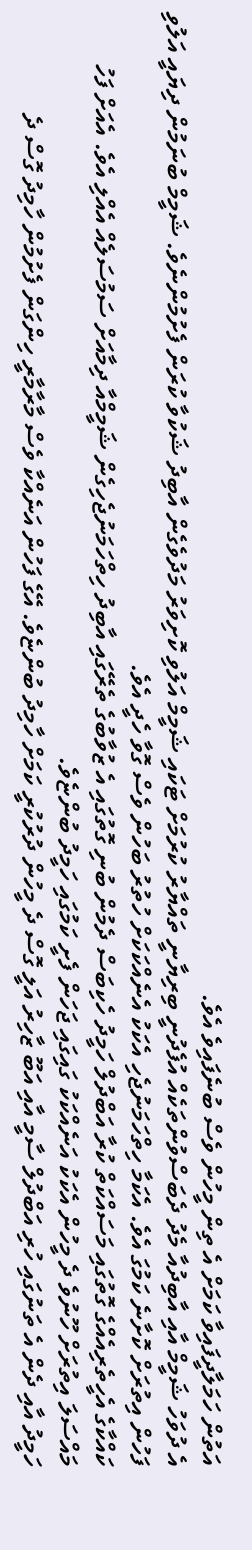އަތުން ހަމަލާދީފައިވާ ކަމަށް އެ ތިން މީހުން ވެސް ބުނެފައިވެ އެވެ.
އެ ދުވަހު ޝަމީމް އާއި އާބިދުއާ މެދު ދެބަސްވުންތަކެއް އުފެދުނީ ބިރިޔާނީ ތައްޔާރު ކުރުމަށް ޓަކައި ޝަމީމް އަލުވި ކޮށިވަރު މަދުވެގެން އާބިދު ޝަކުވާ ކުރަން ފެށުމުންނެވެ. ޝަމީމް ބުނަމުން ދިޔައީ އަލުވި ފަހުން އިތުރަށް ކޮށާނެ ކަމުގަ އެވެ. އެކަމާ ހިތްހަމަނުޖެހި އެކަކު އެނެއްކަކަށް ހުތުރު ބަހުން ވެސް ގޮވާ ހެދީ އެވެ.
ކައްކާގެ އެހީތެރިއެއްގެ ގޮތުގައި މަސައްކަތް ކުރާ އަބްދުލް ހަމީދު ހެކިބަސް ދެމުން ބުނި ގޮތުގައި އެ ޒުވާބުގެ ތެރޭގައި އާބިދު ހިތްހަމަނުޖެހިގެން ޝަމީމްއާ ދިމާއަށް ސަމުސަލެއް އެއްލި އެވެ. އެއަށް ފަހު މައްސަލަ އިތުރަށް ހޫނުވެ ދެ މީހުން އެކަކު އަނެއްކަކު ގައިގައި ޖަހަން ފެށީ ކަމުގައި ހަމީދު ބުންޏެވެ.
ހަމީދު އާއި ދެން އެ ތަނުގައި ހުރި އަބްދުލް ސާމީ އާއި އަބޫ ޒާހިރު އަލީ ގޮސް ދެ މީހުން ދުރުކުރީ ކަމަށް ހާމިދު ބުންޏެވެ. އޭގެ ފަހުން އަނެއްކާ ވެސް މާރާމާރީ ހިންގަން ފެށުމުން ހާމިދު ގޮސް ދެ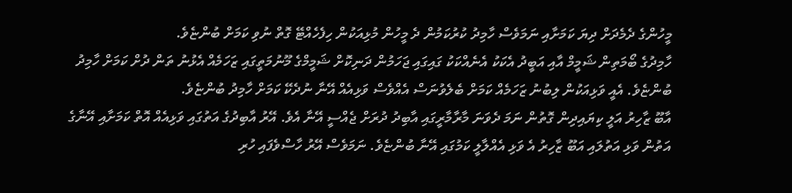މީހުންގެ ދެމެދަށް ދިޔަ ކަމަށާއި ނަމަވެސް ހާމިދު ކުރުކަމުން ދެ މީހުން މުޅިއަކުން ހިފެހެއްޓޭ ގޮތް ނުވި ކަމަށް ބުންޏެވެ.
ހާމިދުގެ ބޯމަތިން ޝަމީމް އާއި އަބީދު އެކަކު އެނެއްކަކު ގައިގައި ޖަހަމުން ދަނިކޮށް ޝަމީމްގެ މޫނުމަތީގައި ޒަހަމެއް އެޅުނު ތަން ދުށް ކަމަށް ހާމިދު ބުންޏެވެ. އެއީ ވަޅިއަކުން ލިބުނު ޒަހަމެއް ކަމަށް ބެލެވުނަސް އެއްވެސް ވަޅިއެއް އޭނާ ނުދެކޭ ކަމަށް ހާމިދު ބުންޏެވެ.
އާބޫ ޒާހިރު އަލީ ކިޔައިދިން ގޮތުން ނަމަ ދެވަނަ މާރާމާރީގައި އާބިދު ދުރަށް ޖެއްސީ އޭނާ އެވެ. އޭރު އާބިދުގެ އަތުގައި ވަޅިއެއް އޮތް ކަމަށާއި އޭނާގެ އަތުން ވަޅި އަތުލައި އަބޫ ޒާހިރު އެ ވަޅި އެއްލާލީ ކަމުގައި އޭނާ ބުންޏެވެ. ނަމަވެސް އޭރު ހާސްވެފައި ހުރި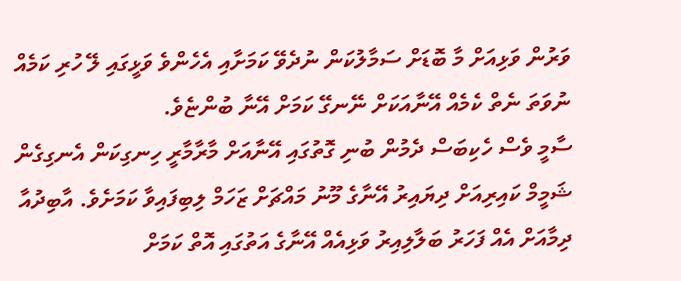ވަރުން ވަޅިއަށް މާ ބޮޑަށް ސަމާލުކަން ނުދެވޭ ކަމަށާއި އެހެންވެ ވަޅީގައި ލޭ ހުރި ކަމެއް ނުވަތަ ނެތް ކެމެއް އޭނާއަކަށް ނޭނގޭ ކަމަށް އޭނާ ބުންޏެވެ.
ސާމީ ވެސް ހެކިބަސް ދެމުން ބުނި ގޮތުގައި އޭނާއަށް މާރާމާރީ ހިނގިކަން އެނގިގެން ޝަމީމް ކައިރިއަށް ދިޔައިރު އޭނާގެ މޫނު މައްޗަށް ޒަހަމް ލިބިފައިވާ ކަމަށެވެ. އާބިދުއާ ދިމާއަށް އެއް ފަހަރު ބަލާލިއިރު ވަޅިއެއް އޭނާގެ އަތުގައި އޮތް ކަމަށް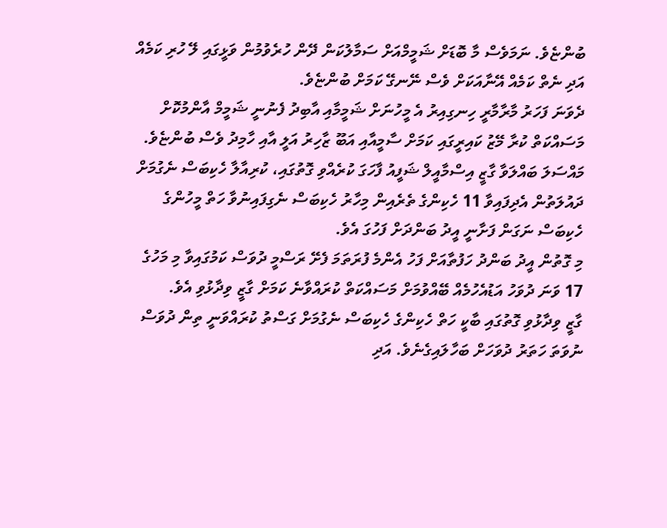ބުންޏެވެ. ނަމަވެސް މާ ބޮޑަށް ޝަމީމްއަށް ސަމާލުކަން ދޭން ހުރެވުމުން ވަޅީގައި ލޭ ހުރި ކަމެއް އަދި ނެތް ކަމެއް އޭނާއަކަށް ވެސް ނޭނގޭ ކަމަށް ބުންޏެވެ.
ދެވަނަ ފަހަރު މާރާމާރީ ހިނގިއިރު އެ މީހުނަށް ޝަމީމާއި އާބިދު ފެނުނީ ޝަމީމް އާންމުކޮށް މަސައްކަތް ކުރާ މޭޒު ކައިރީގައި ކަމަށް ސާމީއާއި އަބޫ ޒާހިރު އަލީ އާއި ހާމިދު ވެސް ބުންޏެވެ.
މައްސަލަ ބައްލަވާ ގާޒީ އިސްމާއީލް ޝަފީއު ފާހަގަ ކުރެއްވި ގޮތުގައި، ކުރިއާލާ ހެކިބަސް ނެގުމަށް ދައުލަތުން އެދިފައިވާ 11 ހެކިންގެ ތެރެއިން މިހާރު ހެކިބަސް ނެގިފައިނުވާ ހަތް މީހުންގެ ހެކިބަސް ނަގަން ފަށާނީ އީދު ބަންދަށް ފަހުގަ އެވެ.
މި ގޮތުން އީދު ބަންދު ހަފުތާއަށް ފަހު އެންމެ ފުރަތަމަ ފެށޭ ރަސްމީ ދުވަސް ކަމުގައިވާ މި މަހުގެ 17 ވަނަ ދުވަހު އަޑުއެހުމެއް ބޭއްވުމަށް މަސައްކަތް ކުރައްވާނެ ކަމަށް ގާޒީ ވިދާޅުވި އެވެ.
ގާޒީ ވިދާޅުވި ގޮތުގައި ބާކީ ހަތް ހެކިންގެ ހެކިބަސް ނެގުމަށް ގަސްތު ކުރައްވަނީ ތިން ދުވަސް ނުވަތަ ހަތަރު ދުވަހަށް ބަހާލައިގެނެވެ. އަދި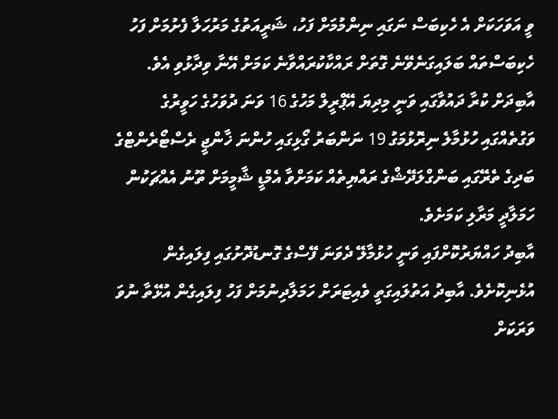ވީ އަވަހަކަށް އެ ހެކިބަސް ނަގައި ނިންމުމަށް ފަހު، ޝަރީއަތުގެ މަރުހަލާ ފެށުމަށް ފަހު ހެކިބަސްތައް ބަލައިގަނެވޭނެ ގޮތަށް ރައްކާކުރައްވާނެ ކަމަށް އޭނާ ވިދާޅުވި އެވެ.
އާބިދަށް ކުރާ ދައުވާގައި ވަނީ މިދިޔަ އޭޕްރީލް މަހުގެ 16 ވަނަ ދުވަހުގެ ހަވީރުގެ ވަގުތެއްގައި ހުޅުމާލެ ނިރޮޅުމަގު 19 ނަންބަރު ގޯޅިގައި ހުންނަ ޚާންޖީ ރެސްޓޯރެންޓްގެ ބަދިގެ ތެރޭގައި ބަންގްލަދޭޝްގެ ރައްޔިތެއް ކަމަށްވާ އެމްޑީ ޝާމީމަށް ތޫނު އެއްޗަކުން ހަމަލާދީ މަރާލި ކަމަށެވެ.
އާބިދު ހައްޔަރުކޮށްފައި ވަނީ ހުޅުމާލޭ ދެވަނަ ފޭސްގެ ގޮނޑުދޮށުގައި ފިލައިގެން އުޅެނިކޮށެވެ. އާބިދު އަތުލައިގަތީ ވެއިޓަރަށް ހަމަލާދިނުމަށް ފަހު ފިލައިގެން އުޅޭތާ ނުވަ ވަރަކަށް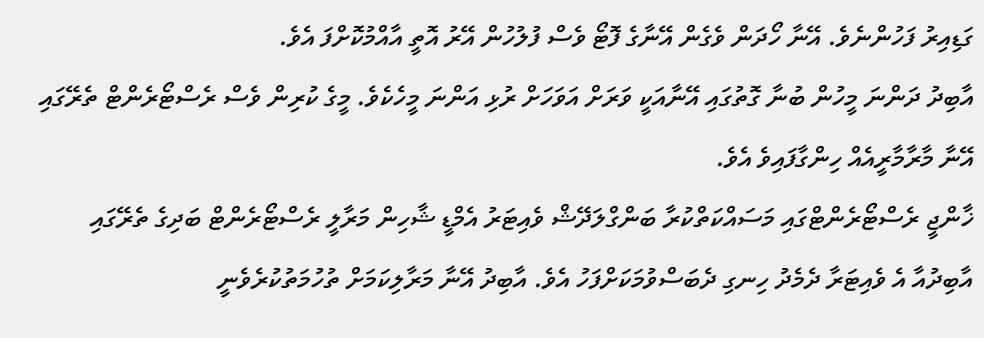ގަޑިއިރު ފަހުންނެވެ. އޭނާ ހޯދަން ވެގެން އޭނާގެ ފޮޓޯ ވެސް ފުލުހުން އޭރު އޮތީ އާއްމުކޮށްފަ އެވެ.
އާބިދު ދަންނަ މީހުން ބުނާ ގޮތުގައި އޭނާއަކީ ވަރަށް އަވަހަށް ރުޅި އަންނަ މީހެކެވެ. މީގެ ކުރިން ވެސް ރެސްޓޯރެންޓް ތެރޭގައި އޭނާ މާރާމާރީއެއް ހިންގާފައިވެ އެވެ.
ޚާންޖީ ރެސްޓޯރެންޓްގައި މަސައްކަތްކުރާ ބަންގްލަދޭޝް ވެއިޓަރު އެމްޑީ ޝާހިން މަރާލީ ރެސްޓޯރެންޓް ބަދިގެ ތެރޭގައި އާބިދުއާ އެ ވެއިޓަރާ ދެމެދު ހިނގި ދެބަސްވުމަކަށްފަހު އެވެ. އާބިދު އޭނާ މަރާލިކަމަށް ތުހުމަތުކުރެވެނީ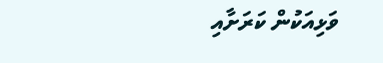ވަޅިއަކުން ކަރަށާއި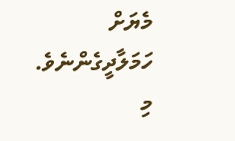މެޔަށް ހަމަލާދީގެންނެވެ.
މި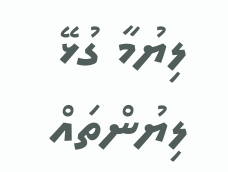ލިޔުމާ ގުޅޭ ލިޔުންތައް